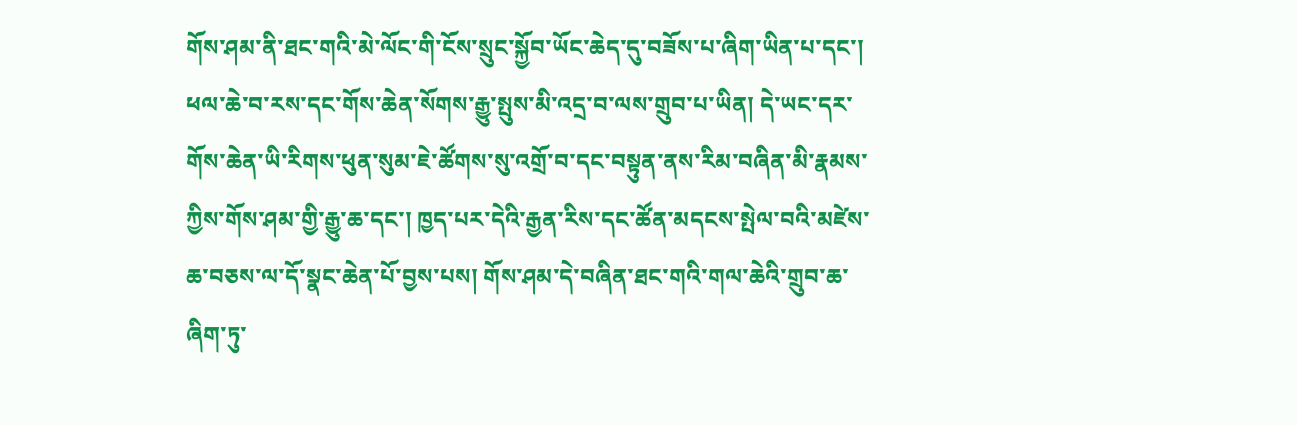གོས་ཤམ་ནི་ཐང་གའི་མེ་ལོང་གི་ངོས་སྲུང་སྐྱོབ་ཡོང་ཆེད་དུ་བཟོས་པ་ཞིག་ཡིན་པ་དང་། ཕལ་ཆེ་བ་རས་དང་གོས་ཆེན་སོགས་རྒྱུ་སྤུས་མི་འདྲ་བ་ལས་གྲུབ་པ་ཡིན། དེ་ཡང་དར་གོས་ཆེན་ཡི་རིགས་ཕུན་སུམ་ཇེ་ཚོགས་སུ་འགྲོ་བ་དང་བསྟུན་ནས་རིམ་བཞིན་མི་རྣམས་ཀྱིས་གོས་ཤམ་གྱི་རྒྱུ་ཆ་དང་། ཁྱད་པར་དེའི་རྒྱན་རིས་དང་ཚོན་མདངས་སྤེལ་བའི་མཛེས་ཆ་བཅས་ལ་དོ་སྣང་ཆེན་པོ་བྱས་པས། གོས་ཤམ་དེ་བཞིན་ཐང་གའི་གལ་ཆེའི་གྲུབ་ཆ་ཞིག་ཏུ་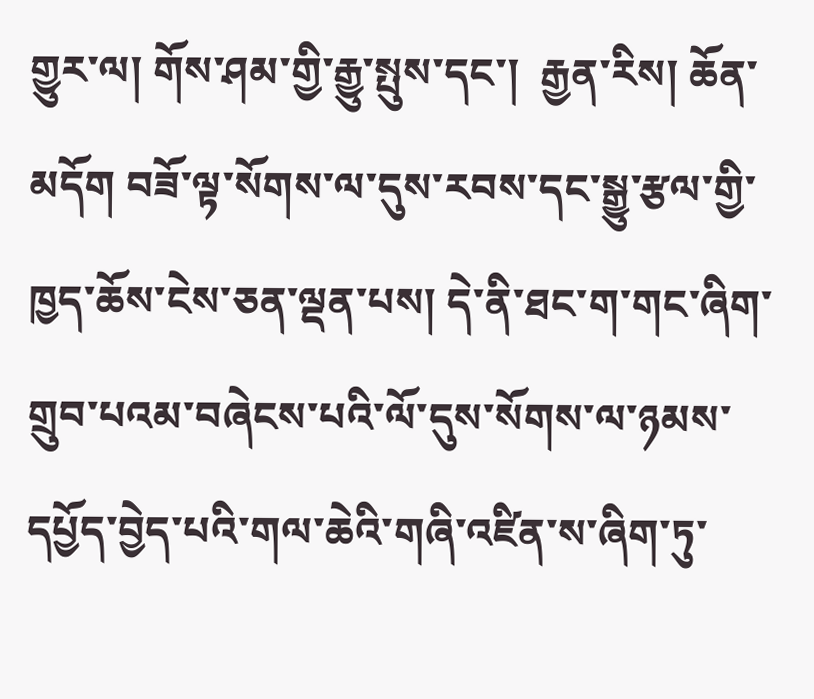གྱུར་ལ། གོས་ཤམ་གྱི་རྒྱུ་སྤུས་དང་།  རྒྱན་རིས། ཆོན་མདོག བཟོ་ལྟ་སོགས་ལ་དུས་རབས་དང་སྒྱུ་རྩལ་གྱི་ཁྱད་ཆོས་ངེས་ཅན་ལྡན་པས། དེ་ནི་ཐང་ག་གང་ཞིག་གྲུབ་པའམ་བཞེངས་པའི་ལོ་དུས་སོགས་ལ་ཉམས་དཔྱོད་བྱེད་པའི་གལ་ཆེའི་གཞི་འཛིན་ས་ཞིག་ཏུ་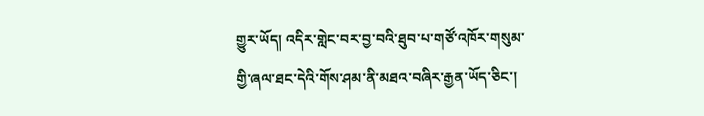གྱུར་ཡོད། འདིར་གླེང་བར་བྱ་བའི་ཐུབ་པ་གཙོ་འཁོར་གསུམ་གྱི་ཞལ་ཐང་དེའི་གོས་ཤམ་ནི་མཐའ་བཞིར་རྒྱན་ཡོད་ཅིང་།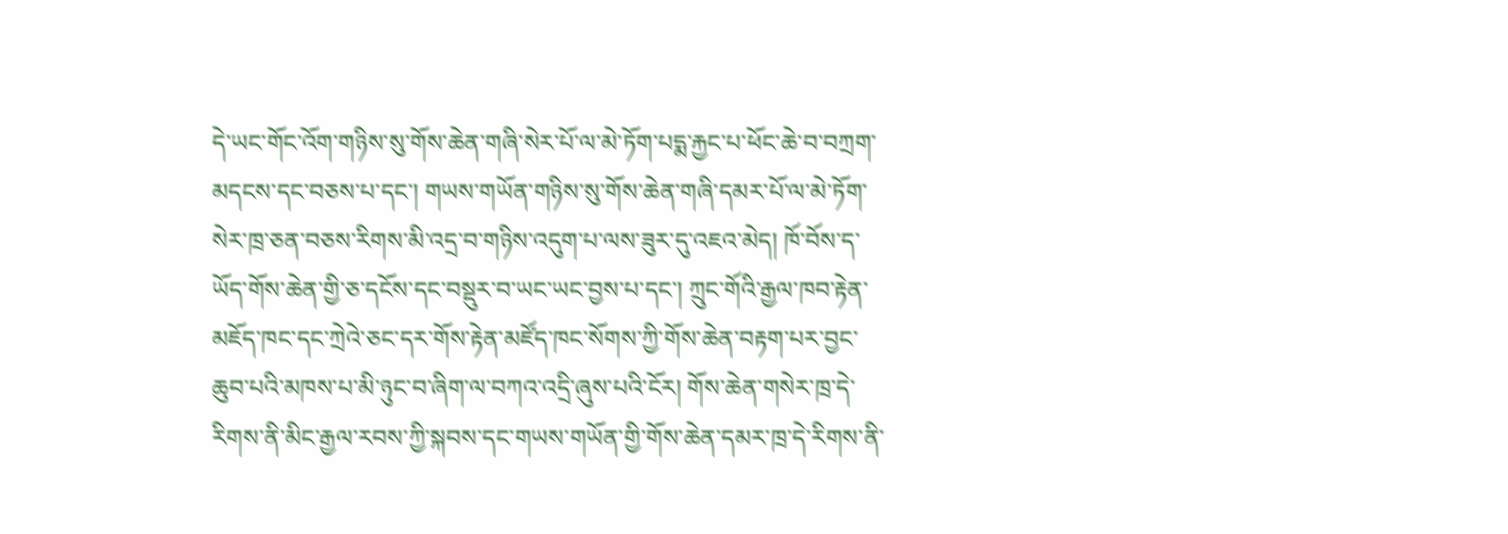དེ་ཡང་གོང་འོག་གཉིས་སུ་གོས་ཆེན་གཞི་སེར་པོ་ལ་མེ་ཏོག་པདྨ་རྐྱང་པ་ཕོང་ཆེ་བ་བཀྲག་མདངས་དང་བཅས་པ་དང་། གཡས་གཡོན་གཉིས་སུ་གོས་ཆེན་གཞི་དམར་པོ་ལ་མེ་ཏོག་སེར་ཁྲ་ཅན་བཅས་རིགས་མི་འདྲ་བ་གཉིས་འདུག་པ་ལས་ཟུར་དུ་འཇའ་མེད། ཁོ་བོས་ད་ཡོད་གོས་ཆེན་གྱི་ཅ་དངོས་དང་བསྡུར་བ་ཡང་ཡང་བྱས་པ་དང་། ཀྲུང་གོའི་རྒྱལ་ཁབ་རྟེན་མཇོད་ཁང་དང་ཀྲེའེ་ཅང་དར་གོས་རྟེན་མཛོད་ཁང་སོགས་ཀྱི་གོས་ཆེན་བརྟག་པར་བྱང་ཆུབ་པའི་མཁས་པ་མི་ཉུང་བ་ཞིག་ལ་བཀའ་འདྲི་ཞུས་པའི་ངོར། གོས་ཆེན་གསེར་ཁྲ་དེ་རིགས་ནི་མིང་རྒྱལ་རབས་ཀྱི་སྐབས་དང་གཡས་གཡོན་གྱི་གོས་ཆེན་དམར་ཁྲ་དེ་རིགས་ནི་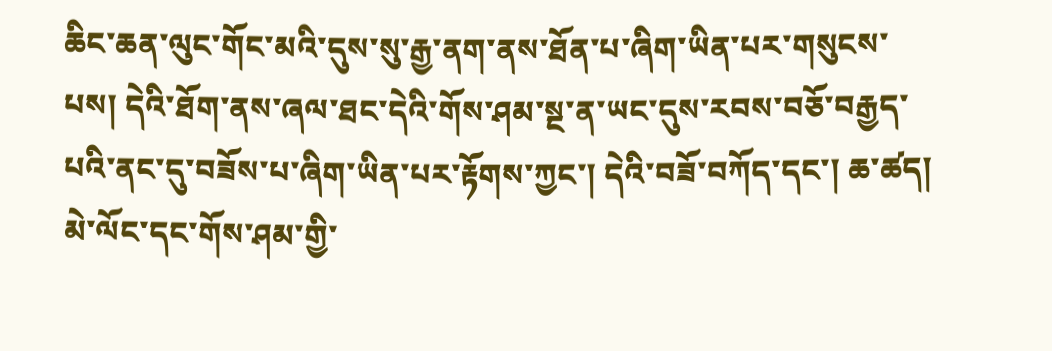ཆིང་ཆན་ལུང་གོང་མའི་དུས་སུ་རྒྱ་ནག་ནས་ཐོན་པ་ཞིག་ཡིན་པར་གསུངས་པས། དེའི་ཐོག་ནས་ཞལ་ཐང་དེའི་གོས་ཤམ་སྔ་ན་ཡང་དུས་རབས་བཅོ་བརྒྱད་པའི་ནང་དུ་བཟོས་པ་ཞིག་ཡིན་པར་རྟོགས་ཀྱང་། དེའི་བཟོ་བཀོད་དང་། ཆ་ཚད། མེ་ལོང་དང་གོས་ཤམ་གྱི་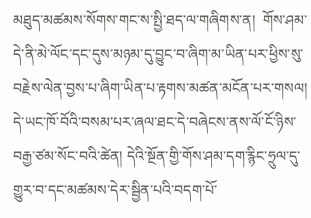མཐུད་མཚམས་སོགས་གང་ས་སྤྱི་ཐད་ལ་གཞིགས་ན།  གོས་ཤམ་དེ་ནི་མེ་ལོང་དང་དུས་མཉམ་དུ་བྱུང་བ་ཞིག་མ་ཡིན་པར་ཕྱིས་སུ་བརྗེས་ལེན་བྱས་པ་ཞིག་ཡིན་པ་རྟགས་མཚན་མངོན་པར་གསལ། དེ་ཡང་ཁོ་བོའི་བསམ་པར་ཞལ་ཐང་དེ་བཞེངས་ནས་ལོ་ངོ་ཉིས་བརྒྱ་ཙམ་སོང་བའི་ཚེན། དེའི་སྔོན་གྱི་གོས་ཤམ་དག་རྙིང་ཧྲུལ་དུ་གྱུར་བ་དང་མཚམས་དེར་སྦྱིན་པའི་བདག་པོ་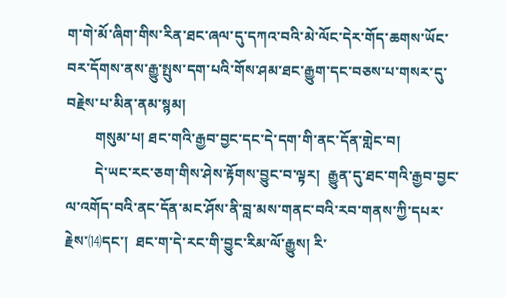ག་གེ་མོ་ཞིག་གིས་རིན་ཐང་ཞལ་དུ་དཀའ་བའི་མེ་ལོང་དེར་གོད་ཆགས་ཡོང་བར་དོགས་ནས་རྒྱུ་སྤུས་དག་པའི་གོས་ཤམ་ཐང་རྒྱུག་དང་བཅས་པ་གསར་དུ་བརྗེས་པ་མིན་ནམ་སྙམ།
        གསུམ་པ། ཐང་གའི་རྒྱབ་བྱང་དང་དེ་དག་གི་ནང་དོན་གླེང་བ།
        དེ་ཡང་རང་ཅག་གིས་ཤེས་རྟོགས་བྱུང་བ་ལྟར།  རྒྱུན་དུ་ཐང་གའི་རྒྱབ་བྱང་ལ་འགོད་བའི་ནང་དོན་མང་ཤོས་ནི་བླ་མས་གནང་བའི་རབ་གནས་ཀྱི་དཔར་རྗེས་⒁དང་།  ཐང་ག་དེ་རང་གི་བྱུང་རིམ་ལོ་རྒྱུས། རི་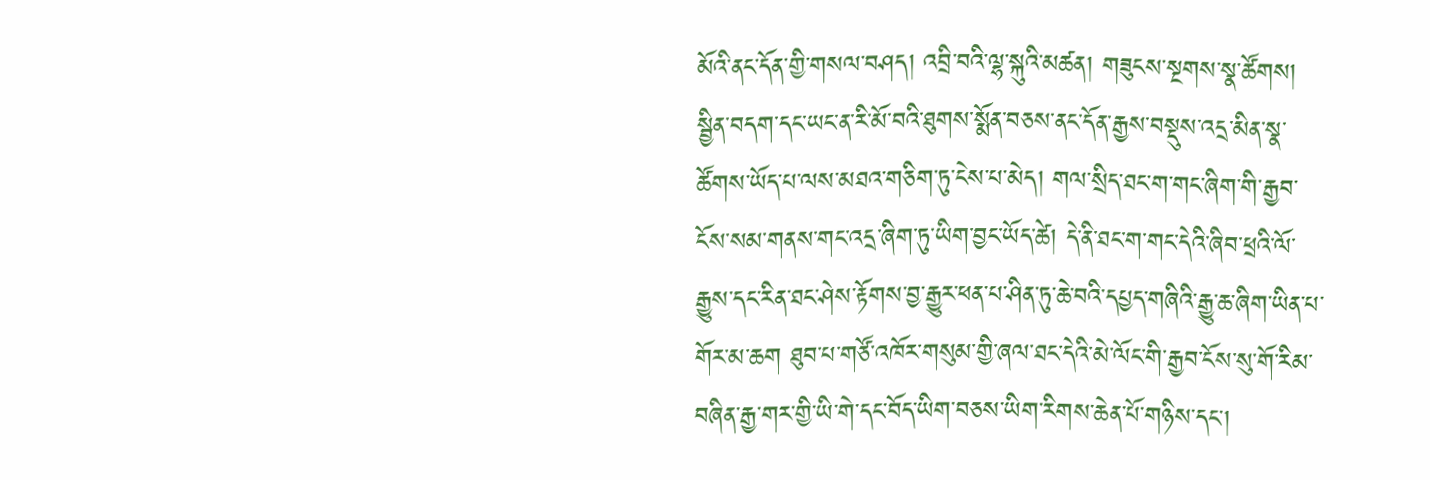མོའི་ནང་དོན་གྱི་གསལ་བཤད། འབྲི་བའི་ལྷ་སྐུའི་མཚན། གཟུངས་སྔགས་སྣ་ཚོགས། སྦྱིན་བདག་དང་ཡང་ན་རི་མོ་བའི་ཐུགས་སྨོན་བཅས་ནང་དོན་རྒྱས་བསྡུས་འདྲ་མིན་སྣ་ཚོགས་ཡོད་པ་ལས་མཐའ་གཅིག་ཏུ་ངེས་པ་མེད། གལ་སྲིད་ཐང་ག་གང་ཞིག་གི་རྒྱབ་ངོས་སམ་གནས་གང་འདྲ་ཞིག་ཏུ་ཡིག་བྱང་ཡོད་ཚེ། དེ་ནི་ཐང་ག་གང་དེའི་ཞིབ་ཕྲའི་ལོ་རྒྱུས་དང་རིན་ཐང་ཤེས་རྟོགས་བྱ་རྒྱུར་ཕན་པ་ཤིན་ཏུ་ཆེ་བའི་དཔྱད་གཞིའི་རྒྱུ་ཆ་ཞིག་ཡིན་པ་གོར་མ་ཆག ཐུབ་པ་གཙོ་འཁོར་གསུམ་གྱི་ཞལ་ཐང་དེའི་མེ་ལོང་གི་རྒྱབ་ངོས་སུ་གོ་རིམ་བཞིན་རྒྱ་གར་གྱི་ཡི་གེ་དང་བོད་ཡིག་བཅས་ཡིག་རིགས་ཆེན་པོ་གཉིས་དང་།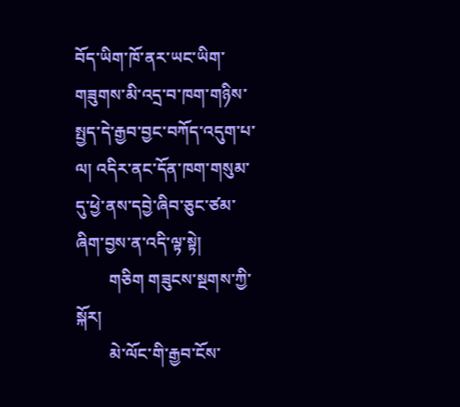བོད་ཡིག་ཁོ་ནར་ཡང་ཡིག་གཟུགས་མི་འདྲ་བ་ཁག་གཉིས་སྤྱད་དེ་རྒྱབ་བྱང་བཀོད་འདུག་པ་ལ། འདིར་ནང་དོན་ཁག་གསུམ་དུ་ཕྱེ་ནས་དབྱེ་ཞིབ་ཅུང་ཙམ་ཞིག་བྱས་ན་འདི་ལྟ་སྟེ།
        གཅིག གཟུངས་སྔགས་ཀྱི་སྐོར།
        མེ་ལོང་གི་རྒྱབ་ངོས་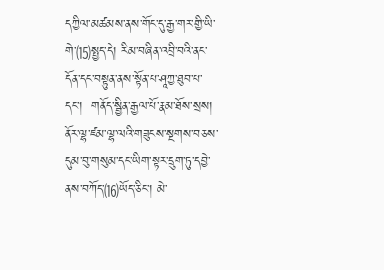དཀྱིལ་མཚམས་ནས་གོང་དུ་རྒྱ་གར་གྱི་ཡི་གེ་⒂སྤྱད་དེ། རིམ་བཞིན་འབྲི་བའི་ནང་དོན་དང་བསྟུན་ནས་སྟོན་པ་ཤཱཀྱ་ཐུབ་པ་དང་།  གནོད་སྦྱིན་རྒྱལ་པོ་རྣམ་ཐོས་སྲས། ནོར་ལྷ་ཛམ་ལྷ་ལའི་གཟུངས་སྔགས་བཅས་དུམ་བུ་གསུམ་དང་ཡིག་སྟར་དྲུག་ཏུ་དབྱེ་ནས་བཀོད་⒃ཡོད་ཅིང་། མེ་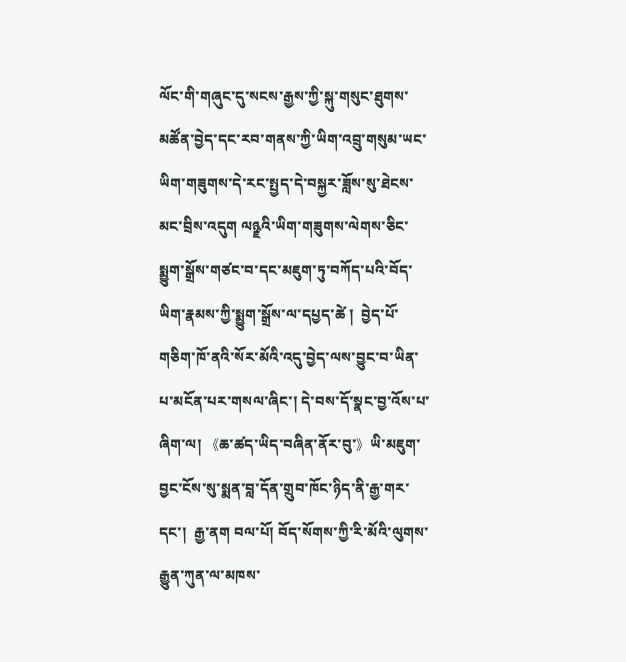ལོང་གི་གཞུང་དུ་སངས་རྒྱས་ཀྱི་སྐུ་གསུང་ཐུགས་མཚོན་བྱེད་དང་རབ་གནས་ཀྱི་ཡིག་འབྲུ་གསུམ་ཡང་ཡིག་གཟུགས་དེ་རང་སྤྱད་དེ་བསྐྱར་ཟློས་སུ་ཐེངས་མང་བྲིས་འདུག ལཉྫའི་ཡིག་གཟུགས་ལེགས་ཅིང་སྨྱུག་སྒྲོས་གཙང་བ་དང་མཇུག་ཏུ་བཀོད་པའི་བོད་ཡིག་རྣམས་ཀྱི་སྨྱུག་སྒྲོས་ལ་དཔྱད་ཚེ །  བྱེད་པོ་གཅིག་ཁོ་ནའི་སོར་མོའི་འདུ་བྱེད་ལས་བྱུང་བ་ཡིན་པ་མངོན་པར་གསལ་ཞིང་། དེ་བས་དོ་སྣང་བྱ་འོས་པ་ཞིག་ལ། 《ཆ་ཚད་ཡིད་བཞིན་ནོར་བུ་》ཡི་མཇུག་བྱང་ངོས་སུ་སྨན་བླ་དོན་གྲུབ་ཁོང་ཉིད་ནི་རྒྱ་གར་དང་།  རྒྱ་ནག བལ་པོ། བོད་སོགས་ཀྱི་རི་མོའི་ལུགས་རྒྱུན་ཀུན་ལ་མཁས་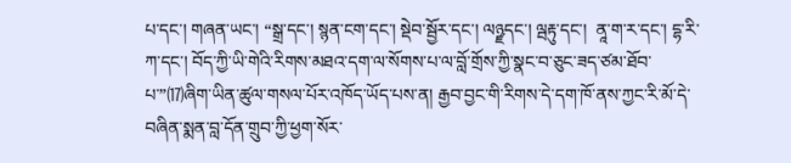པ་དང་། གཞན་ཡང་། “སྒྲ་དང་། སྙན་ངག་དང་། སྡེབ་སྦྱོར་དང་། ལཉྫདང་། ལྦརྟུ་དང་།  ནཱ་ག་ར་དང་། དྷ་རི་ཀ་དང་། བོད་ཀྱི་ཡི་གེའི་རིགས་མཐའ་དག་ལ་སོགས་པ་ལ་བློ་གྲོས་ཀྱི་སྣང་བ་ཅུང་ཟད་ཙམ་ཐོབ་པ་”⒄ཞིག་ཡིན་ཚུལ་གསལ་པོར་འཁོད་ཡོད་པས་ན། རྒྱབ་བྱང་གི་རིགས་དེ་དག་ཁོ་ནས་ཀྱང་རི་མོ་དེ་བཞིན་སྨན་བླ་དོན་གྲུབ་ཀྱི་ཕྱག་སོར་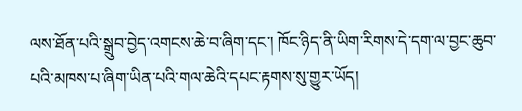ལས་ཐོན་པའི་སྒྲུབ་བྱེད་འགངས་ཆེ་བ་ཞིག་དང་། ཁོང་ཉིད་ནི་ཡིག་རིགས་དེ་དག་ལ་བྱང་ཆུབ་པའི་མཁས་པ་ཞིག་ཡིན་པའི་གལ་ཆེའི་དཔང་རྟགས་སུ་གྱུར་ཡོད།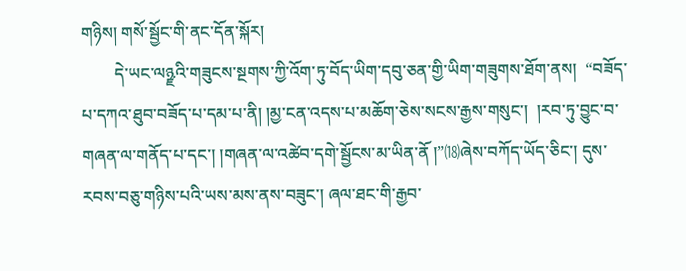གཉིས། གསོ་སྦྱོང་གི་ནང་དོན་སྐོར།
        དེ་ཡང་ལཉྫའི་གཟུངས་སྔགས་ཀྱི་འོག་ཏུ་བོད་ཡིག་དབུ་ཅན་གྱི་ཡིག་གཟུགས་ཐོག་ནས།  “བཟོད་པ་དཀའ་ཐུབ་བཟོད་པ་དམ་པ་ནི། །མྱ་ངན་འདས་པ་མཆོག་ཅེས་སངས་རྒྱས་གསུང་།  །རབ་ཏུ་བྱུང་བ་གཞན་ལ་གནོད་པ་དང་། །གཞན་ལ་འཚེབ་དགེ་སྦྱོངས་མ་ཡིན་ནོ །”⒅ཞེས་བཀོད་ཡོད་ཅིང་། དུས་རབས་བཅུ་གཉིས་པའི་ཡས་མས་ནས་བཟུང་། ཞལ་ཐང་གི་རྒྱབ་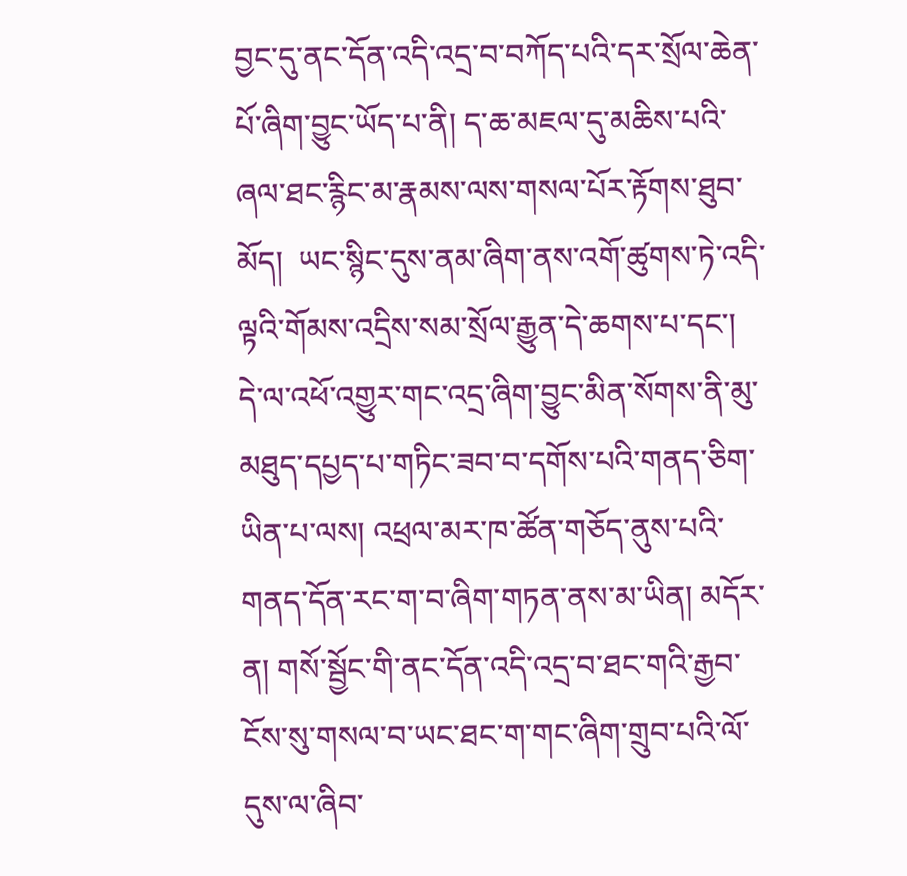བྱང་དུ་ནང་དོན་འདི་འདྲ་བ་བཀོད་པའི་དར་སྲོལ་ཆེན་པོ་ཞིག་བྱུང་ཡོད་པ་ནི། ད་ཆ་མཇལ་དུ་མཆིས་པའི་ཞལ་ཐང་རྙིང་མ་རྣམས་ལས་གསལ་པོར་རྟོགས་ཐུབ་མོད།  ཡང་སྙིང་དུས་ནམ་ཞིག་ནས་འགོ་ཚུགས་ཏེ་འདི་ལྟའི་གོམས་འདྲིས་སམ་སྲོལ་རྒྱུན་དེ་ཆགས་པ་དང་།  དེ་ལ་འཕོ་འགྱུར་གང་འདྲ་ཞིག་བྱུང་མིན་སོགས་ནི་མུ་མཐུད་དཔྱད་པ་གཏིང་ཟབ་བ་དགོས་པའི་གནད་ཅིག་ཡིན་པ་ལས། འཕྲལ་མར་ཁ་ཚོན་གཅོད་ནུས་པའི་གནད་དོན་རང་ག་བ་ཞིག་གཏན་ནས་མ་ཡིན། མདོར་ན། གསོ་སྦྱོང་གི་ནང་དོན་འདི་འདྲ་བ་ཐང་གའི་རྒྱབ་ངོས་སུ་གསལ་བ་ཡང་ཐང་ག་གང་ཞིག་གྲུབ་པའི་ལོ་དུས་ལ་ཞིབ་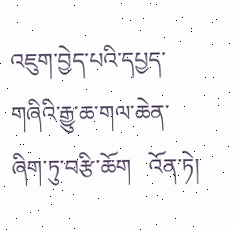འཇུག་བྱེད་པའི་དཔྱད་གཞིའི་རྒྱུ་ཆ་གལ་ཆེན་ཞིག་ཏུ་བརྩི་ཆོག   འོན་ཏེ།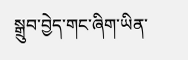སྒྲུབ་བྱེད་གང་ཞིག་ཡིན་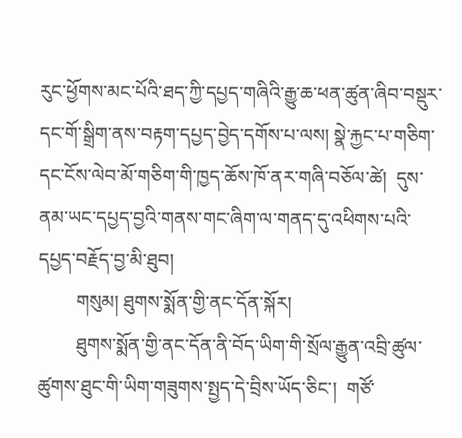རུང་ཕྱོགས་མང་པོའི་ཐད་ཀྱི་དཔྱད་གཞིའི་རྒྱུ་ཆ་ཕན་ཚུན་ཞིབ་བསྡུར་དང་གོ་སྒྲིག་ནས་བརྟག་དཔྱད་བྱེད་དགོས་པ་ལས། སྣེ་རྐྱང་པ་གཅིག་དང་ངོས་ལེབ་མོ་གཅིག་གི་ཁྱད་ཆོས་ཁོ་ནར་གཞི་བཅོལ་ཚེ།  དུས་ནམ་ཡང་དཔྱད་བྱའི་གནས་གང་ཞིག་ལ་གནད་དུ་འཕིགས་པའི་དཔྱད་བརྗོད་བྱ་མི་ཐུབ།
        གསུམ། ཐུགས་སྨོན་གྱི་ནང་དོན་སྐོར།
        ཐུགས་སྨོན་གྱི་ནང་དོན་ནི་བོད་ཡིག་གི་སྲོལ་རྒྱུན་འབྲི་ཚུལ་ཚུགས་ཐུང་གི་ཡིག་གཟུགས་སྤྱད་དེ་བྲིས་ཡོད་ཅིང་།  གཙོ་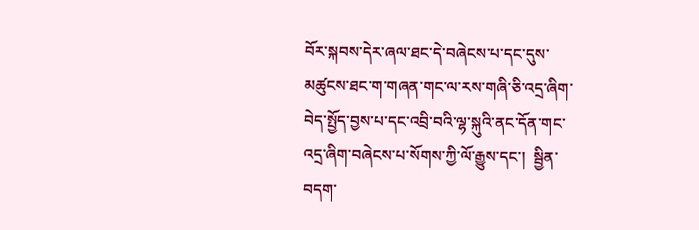བོར་སྐབས་དེར་ཞལ་ཐང་དེ་བཞེངས་པ་དང་དུས་མཚུངས་ཐང་ག་གཞན་གང་ལ་རས་གཞི་ཅི་འདྲ་ཞིག་བེད་སྤྱོད་བྱས་པ་དང་འབྲི་བའི་ལྷ་སྐུའི་ནང་དོན་གང་འདྲ་ཞིག་བཞེངས་པ་སོགས་ཀྱི་ལོ་རྒྱུས་དང་།  སྦྱིན་བདག་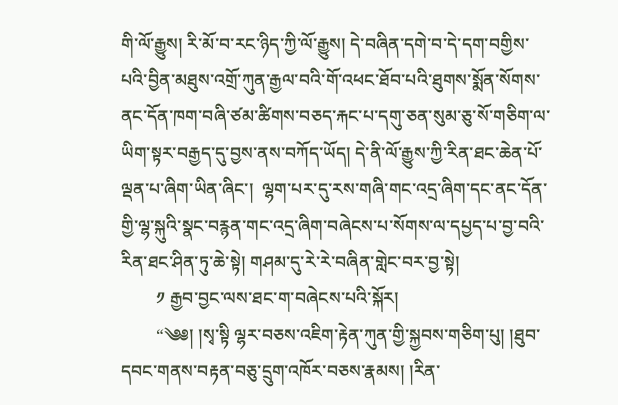གི་ལོ་རྒྱུས། རི་མོ་བ་རང་ཉིད་ཀྱི་ལོ་རྒྱུས། དེ་བཞིན་དགེ་བ་དེ་དག་བགྱིས་པའི་བྱིན་མཐུས་འགྲོ་ཀུན་རྒྱལ་བའི་གོ་འཕང་ཐོབ་པའི་ཐུགས་སྨོན་སོགས་ནང་དོན་ཁག་བཞི་ཙམ་ཚིགས་བཅད་རྐང་པ་དགུ་ཅན་སུམ་ཅུ་སོ་གཅིག་ལ་ཡིག་སྟར་བརྒྱད་དུ་བྱས་ནས་བཀོད་ཡོད། དེ་ནི་ལོ་རྒྱུས་ཀྱི་རིན་ཐང་ཆེན་པོ་ལྡན་པ་ཞིག་ཡིན་ཞིང་།  ལྷག་པར་དུ་རས་གཞི་གང་འདྲ་ཞིག་དང་ནང་དོན་གྱི་ལྷ་སྐུའི་སྣང་བརྙན་གང་འདྲ་ཞིག་བཞེངས་པ་སོགས་ལ་དཔྱད་པ་བྱ་བའི་རིན་ཐང་ཤིན་ཏུ་ཆེ་སྟེ། གཤམ་དུ་རེ་རེ་བཞིན་གླེང་བར་བྱ་སྟེ།
        ༡ རྒྱབ་བྱང་ལས་ཐང་ག་བཞེངས་པའི་སྐོར།
        “༄༅། །སྭ་སྟི ལྷར་བཅས་འཇིག་རྟེན་ཀུན་གྱི་སྐྱབས་གཅིག་པུ། །ཐུབ་དབང་གནས་བརྟན་བཅུ་དྲུག་འཁོར་བཅས་རྣམས། །རིན་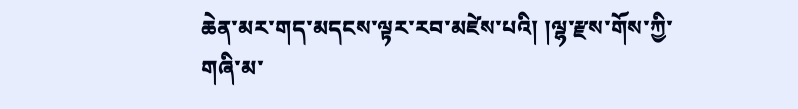ཆེན་མར་གད་མདངས་ལྟར་རབ་མཛེས་པའི། །ལྷ་རྫས་གོས་ཀྱི་གཞི་མ་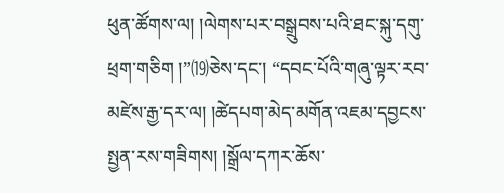ཕུན་ཚོགས་ལ། །ལེགས་པར་བསྒྲུབས་པའི་ཐང་སྐུ་དགུ་ཕྲག་གཅིག །”⒆ཅེས་དང་། “དབང་པོའི་གཞུ་ལྟར་རབ་མཛེས་རྒྱ་དར་ལ། །ཚེདཔག་མེད་མགོན་འཇམ་དབྱངས་སྤྱན་རས་གཟིགས། །སྒྲོལ་དཀར་ཆོས་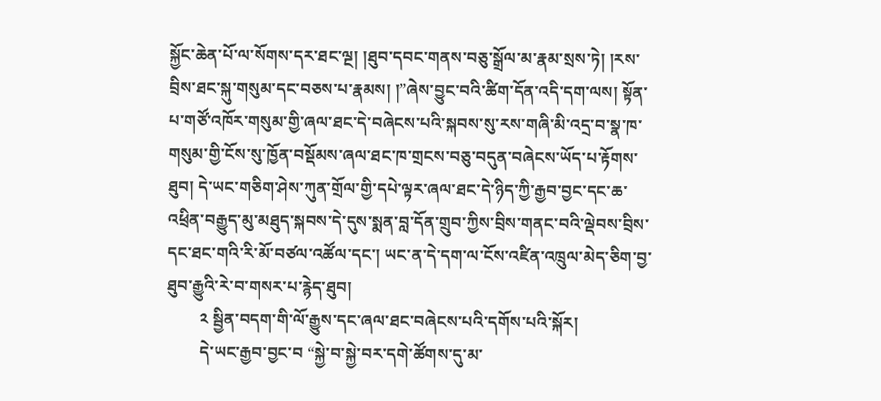སྐྱོང་ཆེན་པོ་ལ་སོགས་དར་ཐང་ལྔ། །ཐུབ་དབང་གནས་བཅུ་སྒྲོལ་མ་རྣམ་སྲས་ཏེ། །རས་བྲིས་ཐང་སྐུ་གསུམ་དང་བཅས་པ་རྣམས། །”ཞེས་བྱུང་བའི་ཚིག་དོན་འདི་དག་ལས། སྟོན་པ་གཙོ་འཁོར་གསུམ་གྱི་ཞལ་ཐང་དེ་བཞེངས་པའི་སྐབས་སུ་རས་གཞི་མི་འདྲ་བ་སྣ་ཁ་གསུམ་གྱི་ངོས་སུ་ཁྱོན་བསྡོམས་ཞལ་ཐང་ཁ་གྲངས་བཅུ་བདུན་བཞེངས་ཡོད་པ་རྟོགས་ཐུབ། དེ་ཡང་གཅིག་ཤེས་ཀུན་གྲོལ་གྱི་དཔེ་ལྟར་ཞལ་ཐང་དེ་ཉིད་ཀྱི་རྒྱབ་བྱང་དང་ཆ་འཕྲིན་བརྒྱུད་མུ་མཐུད་སྐབས་དེ་དུས་སྨན་བླ་དོན་གྲུབ་ཀྱིས་བྲིས་གནང་བའི་ལྡེབས་བྲིས་དང་ཐང་གའི་རི་མོ་བཙལ་འཚོལ་དང་། ཡང་ན་དེ་དག་ལ་ངོས་འཛིན་འཁྲུལ་མེད་ཅིག་བྱ་ཐུབ་རྒྱུའི་རེ་བ་གསར་པ་རྙེད་ཐུབ།
        ༢ སྦྱིན་བདག་གི་ལོ་རྒྱུས་དང་ཞལ་ཐང་བཞེངས་པའི་དགོས་པའི་སྐོར།
        དེ་ཡང་རྒྱབ་བྱང་བ “སྐྱེ་བ་སྐྱེ་བར་དགེ་ཚོགས་དུ་མ་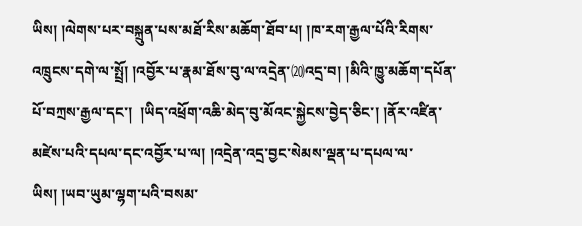ཡིས། །ལེགས་པར་བསྐྲུན་པས་མཐོ་རིས་མཆོག་ཐོབ་པ། །ཁ་རག་རྒྱལ་པོའི་རིགས་འཁྲུངས་དགེ་ལ་སྤྲོ། །འབྱོར་པ་རྣམ་ཐོས་བུ་ལ་འདྲེན་⒇འདྲ་བ། །མིའི་ཁྱུ་མཆོག་དཔོན་པོ་བཀྲས་རྒྱལ་དང་།  །ཡིད་འཕྲོག་འཆི་མེད་བུ་མོའང་སྐྱེངས་བྱེད་ཅིང་། །ནོར་འཛིན་མཛེས་པའི་དཔལ་དང་འབྱོར་པ་ལ། །འདྲེན་འདྲ་བྱང་སེམས་ལྡན་པ་དཔལ་ལ་ཡིས། །ཡབ་ཡུམ་ལྷག་པའི་བསམ་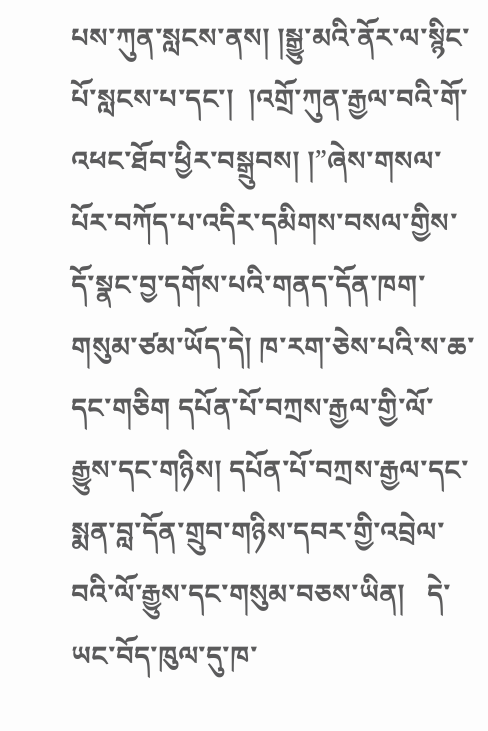པས་ཀུན་སླངས་ནས། །སྒྱུ་མའི་ནོར་ལ་སྙིང་པོ་སླངས་པ་དང་།  །འགྲོ་ཀུན་རྒྱལ་བའི་གོ་འཕང་ཐོབ་ཕྱིར་བསྒྲུབས། །”ཞེས་གསལ་པོར་བཀོད་པ་འདིར་དམིགས་བསལ་གྱིས་དོ་སྣང་བྱ་དགོས་པའི་གནད་དོན་ཁག་གསུམ་ཙམ་ཡོད་དེ། ཁ་རག་ཅེས་པའི་ས་ཆ་དང་གཅིག དཔོན་པོ་བཀྲས་རྒྱལ་གྱི་ལོ་རྒྱུས་དང་གཉིས། དཔོན་པོ་བཀྲས་རྒྱལ་དང་སྨན་བླ་དོན་གྲུབ་གཉིས་དབར་གྱི་འབྲེལ་བའི་ལོ་རྒྱུས་དང་གསུམ་བཅས་ཡིན།   དེ་ཡང་བོད་ཁུལ་དུ་ཁ་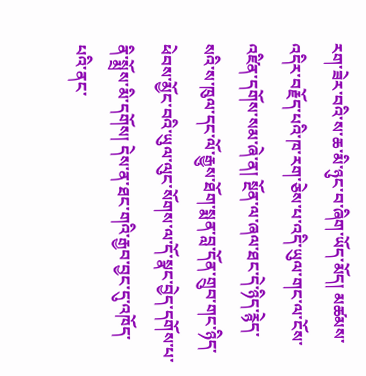རག་ཟེར་བའི་ས་ཆ་མི་ཉུང་བ་ཞིག་ཡོད་མོད། མཚམས་འདིར་བརྗོད་པའི་ཁ་རག་ཅེས་པ་འདི་ཡུལ་གང་ལ་ངོས་འཛིན་དགོས་སམ་ཞེ་ན། སྔོན་ལ་ཞལ་ཐང་དེ་ཉིད་རྙེད་སའི་ས་ཁུལ་དང་ལོ་རྒྱུས་ཐོག་སྨན་བླ་དོན་གྲུབ་གང་ཉིད་ཕེབས་མྱོང་བའི་ཡུལ་ལུང་སོགས་ལ་དོ་སྣང་བྱེད་དགོས་པ་ནི་སྨྲོས་མི་དགོས། དེས་ན་ཐང་གའི་རྒྱབ་བྱང་དུ་འཁོད་པའི་ནང་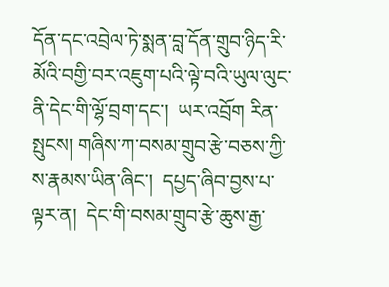དོན་དང་འབྲེལ་ཏེ་སྨན་བླ་དོན་གྲུབ་ཉིད་རི་མོའི་བགྱི་བར་འཇུག་པའི་ལྟེ་བའི་ཡུལ་ལུང་ནི་དེང་གི་ལྷོ་བྲག་དང་།  ཡར་འབྲོག རིན་སྤུངས། གཞིས་ཀ་བསམ་གྲུབ་རྩེ་བཅས་ཀྱི་ས་རྣམས་ཡིན་ཞིང་།  དཔྱད་ཞིབ་བྱས་པ་ལྟར་ན།  དེང་གི་བསམ་གྲུབ་རྩེ་ཆུས་རྒྱ་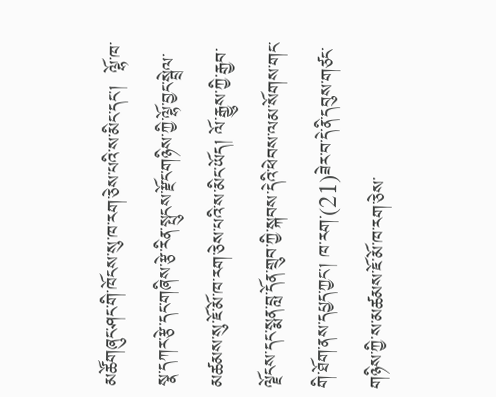མཚོགཞུང་ཤང་གི་ཁོངས་སུ་ཁ་རག་ཅེས་པའི་ས་མིང་དང་།  ལྷོ་ཁ་སྣ་དཀར་རྩེ་དང་གཞིས་རྩེ་རིན་སྤུངས་རྫོང་གཉིས་ཀྱི་ལྷོ་བྱང་སྦྲེལ་མཚམས་སུ་ཇོ་མོ་ཁ་རག་ཅེས་པའི་ས་མིང་ཡོད། ལོ་རྒྱུས་ཀྱི་རྒྱབ་ལྗོངས་དང་སྨན་བླ་དོན་གྲུབ་ཀྱི་སྐབས་དེའི་ཕེབས་ལམ་སོགས་གང་གི་ཐོག་ནས་དཔྱད་ཀྱང་། ཁ་རག་(21)ཟེར་བ་དེ་ནི་དབུས་གཙང་གཉིས་ཀྱི་ས་མཚམས་ཇོ་མོ་ཁ་རག་ཅེས་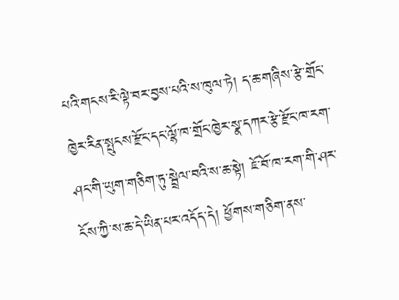པའི་གངས་རི་ལྟེ་བར་བྱས་པའི་ས་ཁུལ་ཏེ། ད་ཆ་གཞིས་རྩེ་གྲོང་ཁྱེར་རིན་སྤུངས་རྫོང་དང་ལྷོ་ཁ་གྲོང་ཁྱེར་སྣ་དཀར་རྩེ་རྫོང་ཁ་རག་ཤང་གི་ཡུག་གཅིག་ཏུ་སྦྲེལ་བའི་ས་ཆ་སྟེ། ཇོ་བོ་ཁ་རག་གི་ཤར་ངོས་ཀྱི་ས་ཆ་དེ་ཡིན་པར་འདོད་དེ། ཕྱོགས་གཅིག་ནས་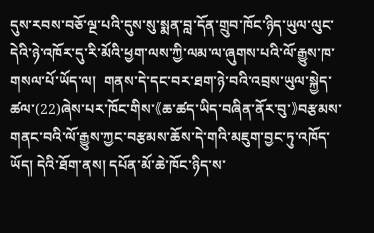དུས་རབས་བཅོ་ལྔ་པའི་དུས་སུ་སྨན་བླ་དོན་གྲུབ་ཁོང་ཉིད་ཡུལ་ལུང་དེའི་ཉེ་འཁོར་དུ་རི་མོའི་ཕྱག་ལས་ཀྱི་ལམ་ལ་ཞུགས་པའི་ལོ་རྒྱུས་ཁ་གསལ་པོ་ཡོད་ལ།  གནས་དེ་དང་བར་ཐག་ཉེ་བའི་འབྲས་ཡུལ་སྐྱེད་ཚལ་(22)ཞེས་པར་ཁོང་གིས་《ཆ་ཚད་ཡིད་བཞིན་ནོར་བུ་》བརྩམས་གནང་བའི་ལོ་རྒྱུས་ཀྱང་བརྩམས་ཆོས་དེ་གའི་མཇུག་བྱང་ཏུ་འཁོད་ཡོད། དེའི་ཐོག་ནས། དཔོན་མོ་ཆེ་ཁོང་ཉིད་ས་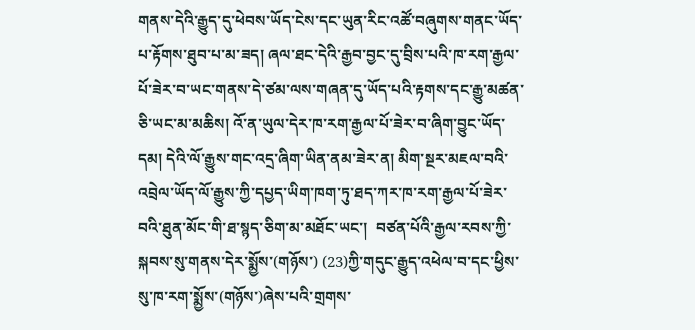གནས་དེའི་རྒྱུད་དུ་ཕེབས་ཡོད་ངེས་དང་ཡུན་རིང་འཚོ་བཞུགས་གནང་ཡོད་པ་རྟོགས་ཐུབ་པ་མ་ཟད། ཞལ་ཐང་དེའི་རྒྱབ་བྱང་དུ་བྲིས་པའི་ཁ་རག་རྒྱལ་པོ་ཟེར་བ་ཡང་གནས་དེ་ཙམ་ལས་གཞན་དུ་ཡོད་པའི་རྟགས་དང་རྒྱུ་མཚན་ཅི་ཡང་མ་མཆིས། འོ་ན་ཡུལ་དེར་ཁ་རག་རྒྱལ་པོ་ཟེར་བ་ཞིག་བྱུང་ཡོད་དམ། དེའི་ལོ་རྒྱུས་གང་འདྲ་ཞིག་ཡིན་ནམ་ཟེར་ན། མིག་སྔར་མཇལ་བའི་འབྲེལ་ཡོད་ལོ་རྒྱུས་ཀྱི་དཔྱད་ཡིག་ཁག་ཏུ་ཐད་ཀར་ཁ་རག་རྒྱལ་པོ་ཟེར་བའི་ཐུན་མོང་གི་ཐ་སྙད་ཅིག་མ་མཐོང་ཡང་།  བཙན་པོའི་རྒྱལ་རབས་ཀྱི་སྐབས་སུ་གནས་དེར་སྨྱོས་(གཉོས་) (23)ཀྱི་གདུང་རྒྱུད་འཕེལ་བ་དང་ཕྱིས་སུ་ཁ་རག་སྨྱོས་(གཉོས་)ཞེས་པའི་གྲགས་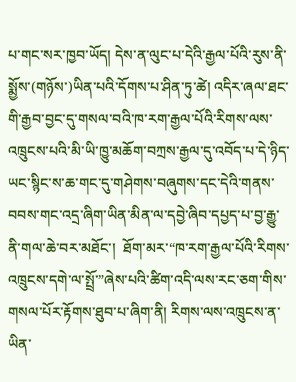པ་གང་སར་ཁྱབ་ཡོད། དེས་ན་ལུང་པ་དེའི་རྒྱལ་པོའི་རུས་ནི་སྨྱོས་(གཉོས་)ཡིན་པའི་དོགས་པ་ཤིན་ཏུ་ཚེ། འདིར་ཞལ་ཐང་གི་རྒྱབ་བྱང་དུ་གསལ་བའི་ཁ་རག་རྒྱལ་པོའི་རིགས་ལས་འཁྲུངས་པའི་མི་ཡི་ཁྱུ་མཆོག་བཀྲས་རྒྱལ་དུ་འབོད་པ་དེ་ཉིད་ཡང་སྙིང་ས་ཆ་གང་དུ་གཤེགས་བཞུགས་དང་དེའི་གནས་བབས་གང་འདྲ་ཞིག་ཡིན་མིན་ལ་དབྱེ་ཞིབ་དཔྱད་པ་བྱ་རྒྱུ་ནི་གལ་ཆེ་བར་མཐོང་།  ཐོག་མར་“ཁ་རག་རྒྱལ་པོའི་རིགས་འཁྲུངས་དགེ་ལ་སྤྲོ་”ཞེས་པའི་ཚིག་འདི་ལས་རང་ཅག་གིས་གསལ་པོར་རྟོགས་ཐུབ་པ་ཞིག་ནི། རིགས་ལས་འཁྲུངས་ན་ཡིན་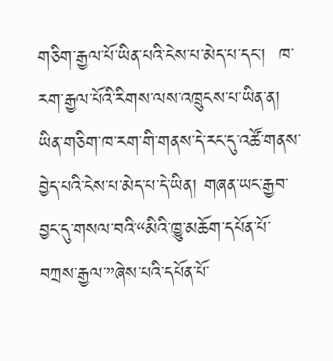གཅིག་རྒྱལ་པོ་ཡིན་པའི་ངེས་པ་མེད་པ་དང་།  ཁ་རག་རྒྱལ་པོའི་རིགས་ལས་འཁྲུངས་པ་ཡིན་ན། ཡིན་གཅིག་ཁ་རག་གི་གནས་དེ་རང་དུ་འཚོ་གནས་བྱེད་པའི་ངེས་པ་མེད་པ་དེ་ཡིན། གཞན་ཡང་རྒྱབ་བྱང་དུ་གསལ་བའི་“མིའི་ཁྱུ་མཆོག་དཔོན་པོ་བཀྲས་རྒྱལ་”ཞེས་པའི་དཔོན་པོ་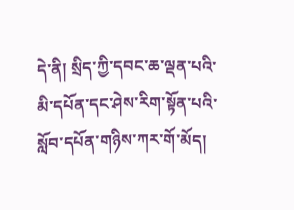དེ་ནི། སྲིད་ཀྱི་དབང་ཆ་ལྡན་པའི་མི་དཔོན་དང་ཤེས་རིག་སྟོན་པའི་སློབ་དཔོན་གཉིས་ཀར་གོ་མོད།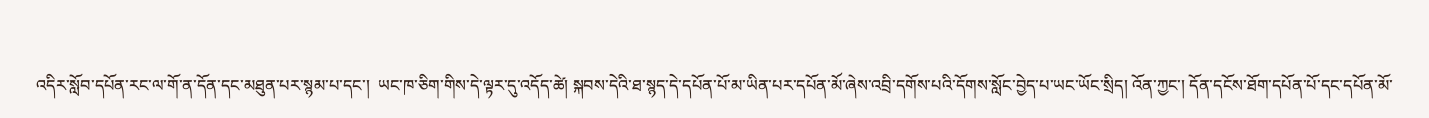འདིར་སློབ་དཔོན་རང་ལ་གོ་ན་དོན་དང་མཐུན་པར་སྙམ་པ་དང་།  ཡང་ཁ་ཅིག་གིས་དེ་ལྟར་དུ་འདོད་ཚེ། སྐབས་དེའི་ཐ་སྙད་དེ་དཔོན་པོ་མ་ཡིན་པར་དཔོན་མོ་ཞེས་འབྲི་དགོས་པའི་དོགས་སློང་བྱེད་པ་ཡང་ཡོང་སྲིད། འོན་ཀྱང་། དོན་དངོས་ཐོག་དཔོན་པོ་དང་དཔོན་མོ་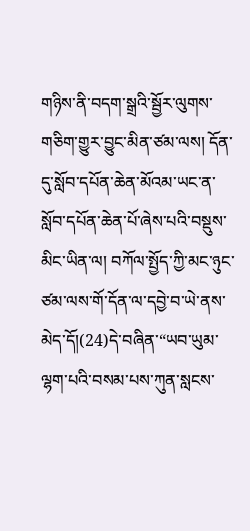གཉིས་ནི་བདག་སྒྲའི་སྦྱོར་ལུགས་གཅིག་གྱུར་བྱུང་མིན་ཙམ་ལས། དོན་དུ་སློབ་དཔོན་ཆེན་མོའམ་ཡང་ན་སློབ་དཔོན་ཆེན་པོ་ཞེས་པའི་བསྡུས་མིང་ཡིན་ལ། བཀོལ་སྤྱོད་ཀྱི་མང་ཉུང་ཙམ་ལས་གོ་དོན་ལ་དབྱེ་བ་ཡེ་ནས་མེད་དོ།(24)དེ་བཞིན་“ཡབ་ཡུམ་ལྷག་པའི་བསམ་པས་ཀུན་སླངས་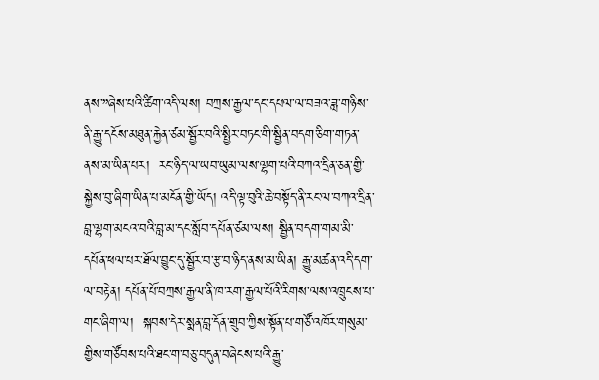ནས་”ཞེས་པའི་ཚིག་འདི་ལས། བཀྲས་རྒྱལ་དང་དཔལ་ལ་བཟའ་ཟླ་གཉིས་ནི་རྒྱུ་དངོས་མཐུན་རྐྱེན་ཙམ་སྦྱོར་བའི་སྤྱིར་བཏང་གི་སྦྱིན་བདག་ཅིག་གཏན་ནས་མ་ཡིན་པར།  རང་ཉིད་ལ་ཡབ་ཡུམ་ལས་ལྷག་པའི་བཀའ་དྲིན་ཅན་གྱི་སྐྱེས་བུ་ཞིག་ཡིན་པ་མངོན་གྱི་ཡོད། འདི་ལྟ་བུའི་ཆེ་བསྟོད་ནི་རང་ལ་བཀའ་དྲིན་བླ་ལྷག་མངའ་བའི་བླ་མ་དང་སློབ་དཔོན་ཙམ་ལས། སྦྱིན་བདག་གམ་མི་དཔོན་ཕལ་པར་ཐོལ་བྱུང་དུ་སྦྱོར་བ་རྩ་བ་ཉིད་ནས་མ་ཡིན། རྒྱུ་མཚན་འདི་དག་ལ་བརྟེན། དཔོན་པོ་བཀྲས་རྒྱལ་ནི་ཁ་རག་རྒྱལ་པོའི་རིགས་ལས་འཁྲུངས་པ་གང་ཞིག་ལ།  སྐབས་དེར་སྨན་བླ་དོན་གྲུབ་ཀྱིས་སྟོན་པ་གཙོ་འཁོར་གསུམ་གྱིས་གཙོབས་པའི་ཐང་ག་བཅུ་བདུན་བཞེངས་པའི་རྒྱུ་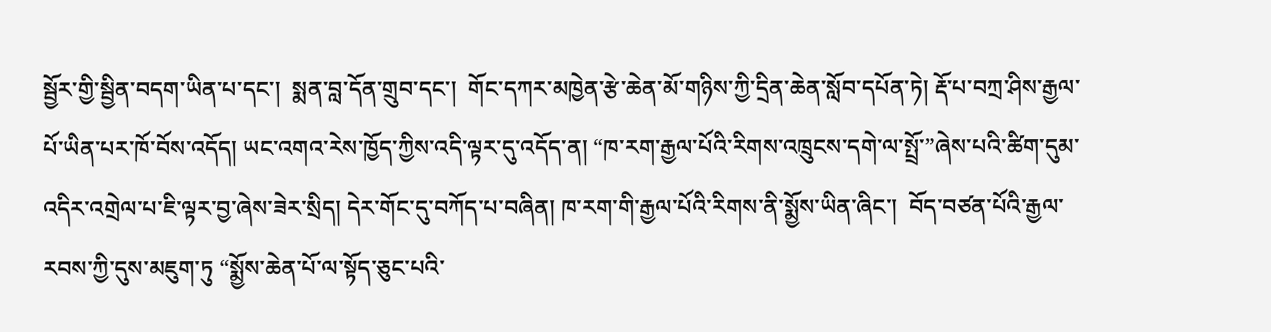སྦྱོར་གྱི་སྦྱིན་བདག་ཡིན་པ་དང་།  སྨན་བླ་དོན་གྲུབ་དང་།  གོང་དཀར་མཁྱེན་རྩེ་ཆེན་མོ་གཉིས་ཀྱི་དྲིན་ཆེན་སློབ་དཔོན་ཏེ། རྡོ་པ་བཀྲ་ཤིས་རྒྱལ་པོ་ཡིན་པར་ཁོ་བོས་འདོད། ཡང་འགའ་རེས་ཁྱོད་ཀྱིས་འདི་ལྟར་དུ་འདོད་ན། “ཁ་རག་རྒྱལ་པོའི་རིགས་འཁྲུངས་དགེ་ལ་སྤྲོ་”ཞེས་པའི་ཚིག་དུམ་འདིར་འགྲེལ་པ་ཇི་ལྟར་བྱ་ཞེས་ཟེར་སྲིད། དེར་གོང་དུ་བཀོད་པ་བཞིན། ཁ་རག་གི་རྒྱལ་པོའི་རིགས་ནི་སྨྱོས་ཡིན་ཞིང་།  བོད་བཙན་པོའི་རྒྱལ་རབས་ཀྱི་དུས་མཇུག་ཏུ “སྨྱོས་ཆེན་པོ་ལ་སྟོད་ཅུང་པའི་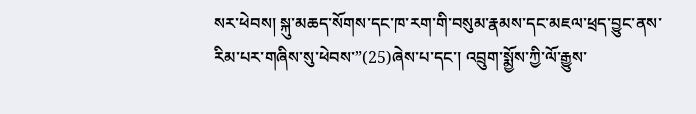སར་ཕེབས། སྐུ་མཆད་སོགས་དང་ཁ་རག་གི་བསུམ་རྣམས་དང་མཇལ་ཕྲད་བྱུང་ནས་རིམ་པར་གཞིས་སུ་ཕེབས་”(25)ཞེས་པ་དང་། འབྲུག་སྨྱོས་ཀྱི་ལོ་རྒྱུས་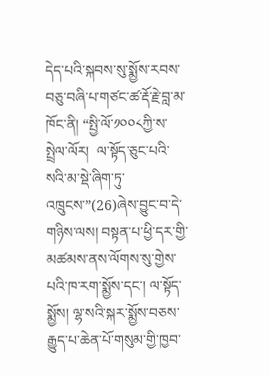དེད་པའི་སྐབས་སུ་སྨྱོས་རབས་བཅུ་བཞི་པ་གཙང་ཚ་རྡོ་རྗེ་བླ་མ་ཁོང་ནི། “སྤྱི་ལོ་༡༠༠༨ཀྱི་ས་སྤྲེལ་ལོར།  ལ་སྟོད་ཅུང་པའི་སའི་མ་སྡེ་ཞིག་ཏུ་འཁྲུངས་”(26)ཞེས་བྱུང་བ་དེ་གཉིས་ལས། བསྟན་པ་ཕྱི་དར་གྱི་མཚམས་ནས་ལོགས་སུ་གྱེས་པའི་ཁ་རག་སྨྱོས་དང་། ལ་སྟོད་སྨྱོས། ལྷ་སའི་སྐར་སྨྱོས་བཅས་རྒྱུད་པ་ཆེན་པོ་གསུམ་གྱི་ཁྱབ་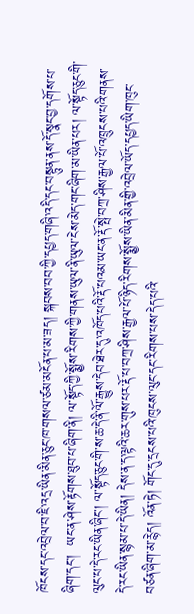ཁོངས་དང་འབྲེལ་བ་ཇི་འདྲ་ཡིན་མིན་ཅུང་ཁ་གསལ་ཙམ་མངོན་པ་མ་ཟད། སྐབས་བབ་ཀྱི་དཔྱད་གཞི་འདི་དང་བསྟུན་ནས་དོ་སྣང་བྱ་དགོས་པ་ཞིག་དང་།  ཡང་ན་ཤེས་རྟོགས་ཐུབ་པ་ཞིག་ནི། ལ་སྟོད་ཀྱི་སྨྱོས་རིགས་ཀྱི་གནས་ཡུལ་ནི་ཡུལ་ངེས་མེད་གང་ཞིག་མ་ཡིན་པར། ལ་སྟོད་ཅུང་གི་ལུང་པ་དེ་རང་ཡིན་ཞིང་། ལ་སྟོད་ཅུང་གི་ས་ཆ་དེ་ནི་ལོ་རྒྱུས་དེབ་ཐེར་དུ་འཁོད་པའི་རྡོ་པའམ་ཡང་ན་རྡོ་སྤེ་བཀྲ་ཤིས་རྒྱལ་པོ་འཁྲུངས་པའི་གནས་དེ་རང་ཡིན་སྙམ་པ་དེ་ཡིན། དེས་ན་ད་ལྟའི་ཆར་གུས་པར་རྡོ་པ་བཀྲ་ཤིས་རྒྱལ་པོ་ཉིད་རིགས་སྨྱོས་ཡིན་མིན་གྱི་འབྲེལ་ཡོད་དཔྱད་ཡིག་ཁུང་བཙན་ཞིག་མ་རྙེད། འོན་ཏེ། གོང་དུ་དྲངས་པའི་ཁུངས་ལུང་དང་རིགས་པས་དེད་པའི་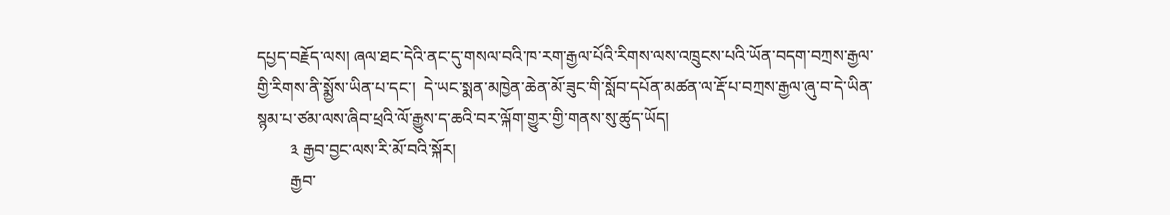དཔྱད་བརྗོད་ལས། ཞལ་ཐང་དེའི་ནང་དུ་གསལ་བའི་ཁ་རག་རྒྱལ་པོའི་རིགས་ལས་འཁྲུངས་པའི་ཡོན་བདག་བཀྲས་རྒྱལ་གྱི་རིགས་ནི་སྨྱོས་ཡིན་པ་དང་།  དེ་ཡང་སྨན་མཁྱེན་ཆེན་མོ་ཟུང་གི་སློབ་དཔོན་མཚན་ལ་རྡོ་པ་བཀྲས་རྒྱལ་ཞུ་བ་དེ་ཡིན་སྙམ་པ་ཙམ་ལས་ཞིབ་ཕྲའི་ལོ་རྒྱུས་ད་ཆའི་བར་ལྐོག་གྱུར་གྱི་གནས་སུ་ཚུད་ཡོད།
        ༣ རྒྱབ་བྱང་ལས་རི་མོ་བའི་སྐོར།
        རྒྱབ་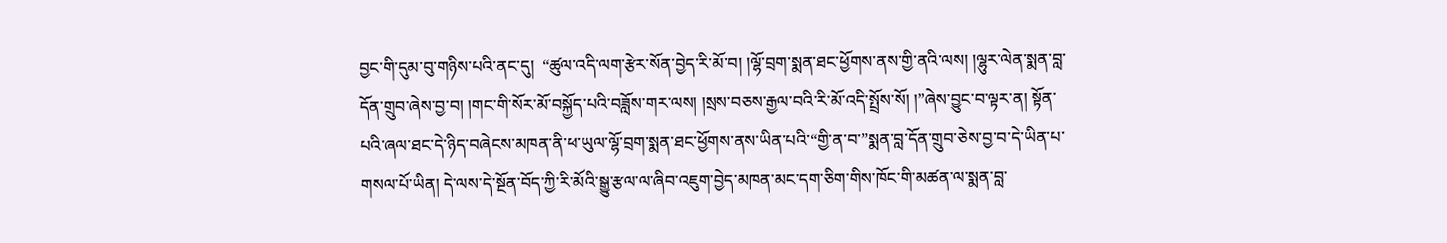བྱང་གི་དུམ་བུ་གཉིས་པའི་ནང་དུ།  “ཚུལ་འདི་ལག་རྩེར་སོན་བྱེད་རི་མོ་བ། །ལྷོ་བྲག་སྨན་ཐང་ཕྱོགས་ནས་གྱི་ནའི་ལས། །ལྷུར་ལེན་སྨན་བླ་དོན་གྲུབ་ཞེས་བྱ་བ། །གང་གི་སོར་མོ་བསྐྱོད་པའི་བཟློས་གར་ལས། །སྲས་བཅས་རྒྱལ་བའི་རི་མོ་འདི་སྤྲོས་སོ། །”ཞེས་བྱུང་བ་ལྟར་ན། སྟོན་པའི་ཞལ་ཐང་དེ་ཉིད་བཞེངས་མཁན་ནི་ཕ་ཡུལ་ལྷོ་བྲག་སྨན་ཐང་ཕྱོགས་ནས་ཡིན་པའི་“གྱི་ན་བ་”སྨན་བླ་དོན་གྲུབ་ཅེས་བྱ་བ་དེ་ཡིན་པ་གསལ་པོ་ཡིན། དེ་ལས་དེ་སྔོན་བོད་ཀྱི་རི་མོའི་སྒྱུ་རྩལ་ལ་ཞིབ་འཇུག་བྱེད་མཁན་མང་དག་ཅིག་གིས་ཁོང་གི་མཚན་ལ་སྨན་བླ་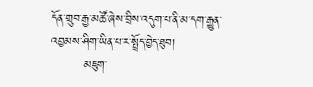དོན་གྲུབ་རྒྱ་མཚོ་ཞེས་བྲིས་འདུག་པ་ནི་མ་དག་རྒྱུན་འབྱམས་ཤིག་ཡིན་པ་ར་སྤྲོད་བྱེད་ཐུབ།
        མཇུག་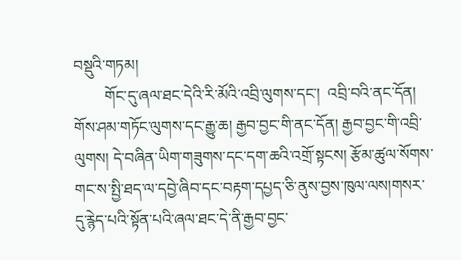བསྡུའི་གཏམ།
        གོང་དུ་ཞལ་ཐང་དེའི་རི་མོའི་འབྲི་ལུགས་དང་།  འབྲི་བའི་ནང་དོན། གོས་ཤམ་གཏོང་ལུགས་དང་རྒྱུ་ཆ། རྒྱབ་བྱང་གི་ནང་དོན། རྒྱབ་བྱང་གི་འབྲི་ལུགས། དེ་བཞིན་ཡིག་གཟུགས་དང་དག་ཆའི་འགྲོ་སྟངས། རྩོམ་ཚུལ་སོགས་གང་ས་སྤྱི་ཐད་ལ་དབྱེ་ཞིབ་དང་བརྟག་དཔྱད་ཅི་ནུས་བྱས་ཁུལ་ལས།གསར་དུ་རྙེད་པའི་སྟོན་པའི་ཞལ་ཐང་དེ་ནི་རྒྱབ་བྱང་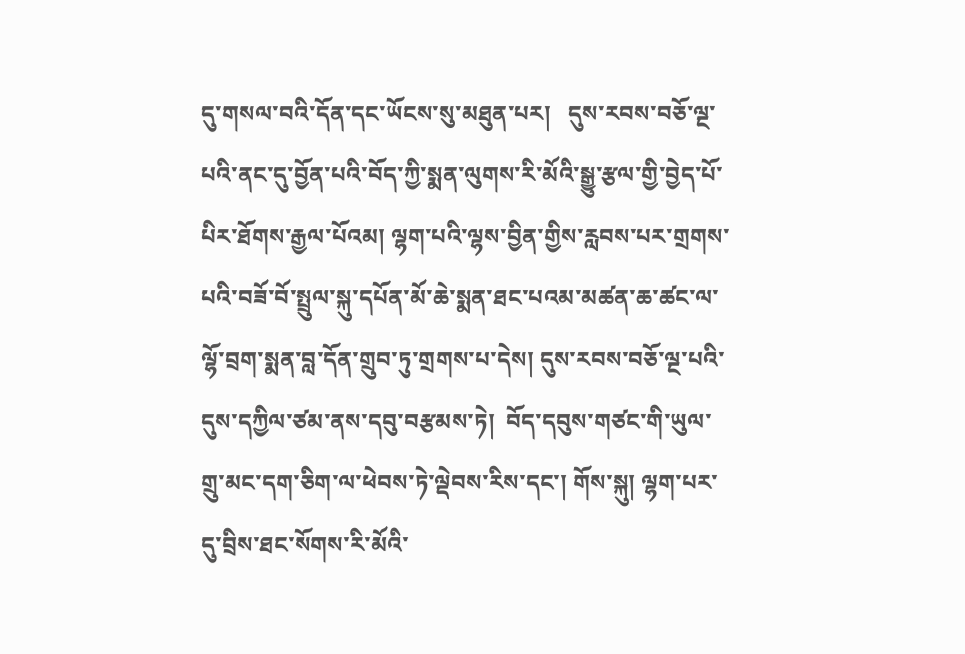དུ་གསལ་བའི་དོན་དང་ཡོངས་སུ་མཐུན་པར།   དུས་རབས་བཅོ་ལྔ་པའི་ནང་དུ་བྱོན་པའི་བོད་ཀྱི་སྨན་ལུགས་རི་མོའི་སྒྱུ་རྩལ་གྱི་བྱེད་པོ་པིར་ཐོགས་རྒྱལ་པོའམ། ལྷག་པའི་ལྷས་བྱིན་གྱིས་རླབས་པར་གྲགས་པའི་བཟོ་བོ་སྤྲུལ་སྐུ་དཔོན་མོ་ཆེ་སྨན་ཐང་པའམ་མཚན་ཆ་ཚང་ལ་ལྷོ་བྲག་སྨན་བླ་དོན་གྲུབ་ཏུ་གྲགས་པ་དེས། དུས་རབས་བཅོ་ལྔ་པའི་དུས་དཀྱིལ་ཙམ་ནས་དབུ་བརྩམས་ཏེ།  བོད་དབུས་གཙང་གི་ཡུལ་གྲུ་མང་དག་ཅིག་ལ་ཕེབས་ཏེ་ལྡེབས་རིས་དང་། གོས་སྐུ། ལྷག་པར་དུ་བྲིས་ཐང་སོགས་རི་མོའི་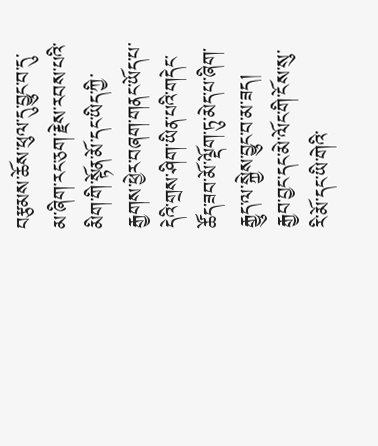བརྩམས་ཆོས་ཕུལ་དུ་བྱུང་བ་དུ་མ་ཞིག་རང་ཅག་རྗེས་རབས་པའི་མིག་གི་སྟོན་མོ་དང་ཡིད་ཀྱི་རྒྱགས་ཕྱེར་བཞག་གནང་ཡོད་པ་དེའི་གྲས་ཤིག་ཡིན་པའི་གདེང་ཚོད་ཟབ་མོ་ལྡོག་ཏུ་མེད་པ་ཞིག་རྒྱུད་ལ་སྐྱེས་བྱུང་བ་མ་ཟད། རྒྱབ་བྱང་དང་མེ་ལོང་གི་ངོས་སུ་རི་མོ་དང་ཡི་གེའི་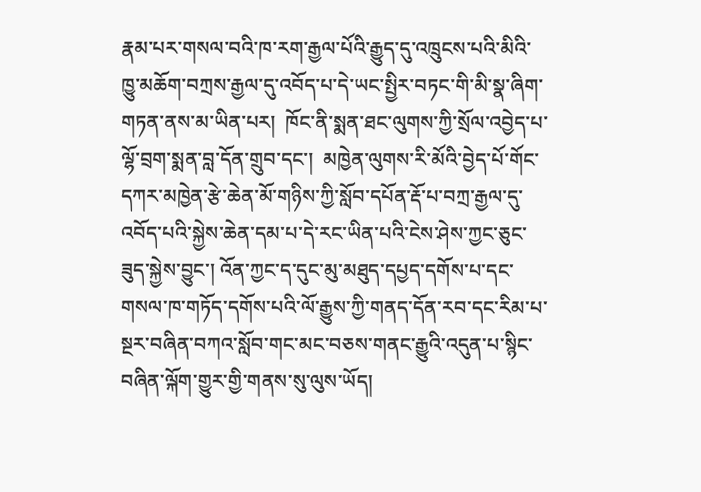རྣམ་པར་གསལ་བའི་ཁ་རག་རྒྱལ་པོའི་རྒྱུད་དུ་འཁྲུངས་པའི་མིའི་ཁྱུ་མཆོག་བཀྲས་རྒྱལ་དུ་འབོད་པ་དེ་ཡང་སྤྱིར་བཏང་གི་མི་སྣ་ཞིག་གཏན་ནས་མ་ཡིན་པར།  ཁོང་ནི་སྨན་ཐང་ལུགས་ཀྱི་སྲོལ་འབྱེད་པ་ལྷོ་བྲག་སྨན་བླ་དོན་གྲུབ་དང་།  མཁྱེན་ལུགས་རི་མོའི་བྱེད་པོ་གོང་དཀར་མཁྱེན་རྩེ་ཆེན་མོ་གཉིས་ཀྱི་སློབ་དཔོན་རྡོ་པ་བཀྲ་རྒྱལ་དུ་འབོད་པའི་སྐྱེས་ཆེན་དམ་པ་དེ་རང་ཡིན་པའི་ངེས་ཤེས་ཀྱང་ཅུང་ཟུད་སྐྱེས་བྱུང་། འོན་ཀྱང་ད་དུང་མུ་མཐུད་དཔྱད་དགོས་པ་དང་གསལ་ཁ་གཏོད་དགོས་པའི་ལོ་རྒྱུས་ཀྱི་གནད་དོན་རབ་དང་རིམ་པ་སྔར་བཞིན་བཀའ་སློབ་གང་མང་བཅས་གནང་རྒྱུའི་འདུན་པ་སྙིང་བཞིན་ལྐོག་གྱུར་གྱི་གནས་སུ་ལུས་ཡོད།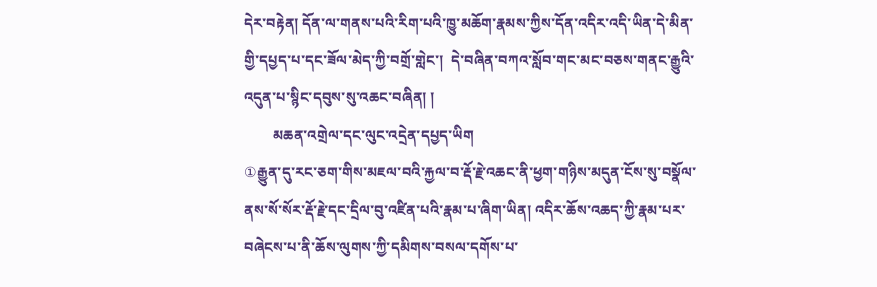དེར་བརྟེན། དོན་ལ་གནས་པའི་རིག་པའི་ཁྱུ་མཆོག་རྣམས་ཀྱིས་དོན་འདིར་འདི་ཡིན་དེ་མིན་གྱི་དཔྱད་པ་དང་ཟོལ་མེད་ཀྱི་བགྲོ་གླེང་།  དེ་བཞིན་བཀའ་སློབ་གང་མང་བཅས་གནང་རྒྱུའི་འདུན་པ་སྙིང་དབུས་སུ་འཆང་བཞིན། །
        མཆན་འགྲེལ་དང་ལུང་འདྲེན་དཔྱད་ཡིག
①རྒྱུན་དུ་རང་ཅག་གིས་མཇལ་བའི་རྐྱལ་བ་རྡོ་རྗེ་འཆང་ནི་ཕྱག་གཉིས་མདུན་ངོས་སུ་བསྣོལ་ནས་སོ་སོར་རྡོ་རྗེ་དང་དྲིལ་བུ་འཛིན་པའི་རྣམ་པ་ཞིག་ཡིན། འདིར་ཆོས་འཆད་ཀྱི་རྣམ་པར་བཞེངས་པ་ནི་ཆོས་ལུགས་ཀྱི་དམིགས་བསལ་དགོས་པ་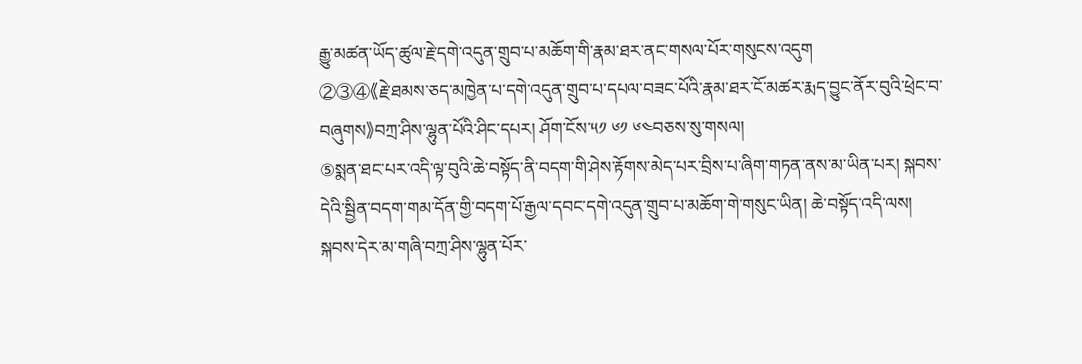རྒྱུ་མཚན་ཡོད་ཚུལ་རྗེ་དགེ་འདུན་གྲུབ་པ་མཆོག་གི་རྣམ་ཐར་ནང་གསལ་པོར་གསུངས་འདུག
②③④《རྗེ་ཐམས་ཅད་མཁྱེན་པ་དགེ་འདུན་གྲུབ་པ་དཔལ་བཟང་པོའི་རྣམ་ཐར་ངོ་མཚར་རྨད་བྱུང་ནོར་བུའི་ཕྲེང་བ་བཞུགས》བཀྲ་ཤིས་ལྷུན་པོའི་ཤིང་དཔར། ཤོག་ངོས་༥༡ ༦༡ ༦༤བཅས་སུ་གསལ།
⑤སྨན་ཐང་པར་འདི་ལྟ་བུའི་ཆེ་བསྟོད་ནི་བདག་གི་ཤེས་རྟོགས་མེད་པར་བྲིས་པ་ཞིག་གཏན་ནས་མ་ཡིན་པར། སྐབས་དེའི་སྦྱིན་བདག་གམ་དོན་གྱི་བདག་པོ་རྒྱལ་དབང་དགེ་འདུན་གྲུབ་པ་མཆོག་གེ་གསུང་ཡིན། ཆེ་བསྟོད་འདི་ལས། སྐབས་དེར་མ་གཞི་བཀྲ་ཤིས་ལྷུན་པོར་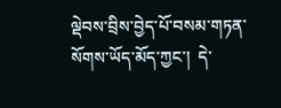ལྡེབས་བྲིས་བྱེད་པོ་བསམ་གཏན་སོགས་ཡོད་མོད་ཀྱང་།  དེ་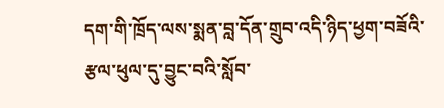དག་གི་ཁྲོད་ལས་སྨན་བླ་དོན་གྲུབ་འདི་ཉིད་ཕྱག་བཟོའི་རྩལ་ཕུལ་དུ་བྱུང་བའི་སློབ་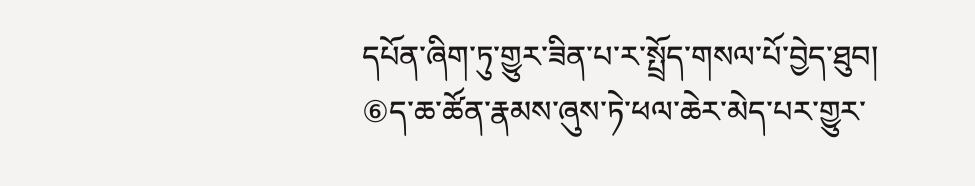དཔོན་ཞིག་ཏུ་གྱུར་ཟིན་པ་ར་སྤྲོད་གསལ་པོ་བྱེད་ཐུབ།
⑥ད་ཆ་ཚོན་རྣམས་ཞུས་ཏེ་ཕལ་ཆེར་མེད་པར་གྱུར་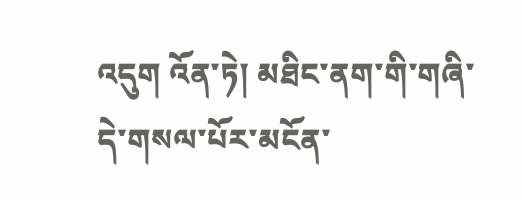འདུག འོན་ཏེ། མཐིང་ནག་གི་གཞི་དེ་གསལ་པོར་མངོན་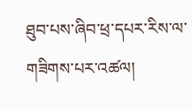ཐུབ་པས་ཞིབ་ཕྲ་དཔར་རིས་ལ་གཟིགས་པར་འཚལ།